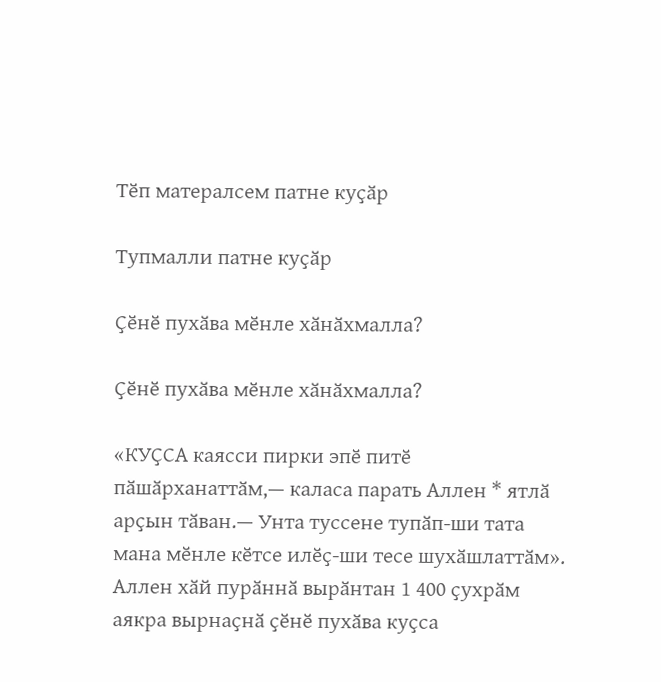Тӗп матералсем патне куҫӑр

Тупмалли патне куҫӑр

Ҫӗнӗ пухӑва мӗнле хӑнӑхмалла?

Ҫӗнӗ пухӑва мӗнле хӑнӑхмалла?

«КУҪСА каясси пирки эпӗ питӗ пӑшӑрханаттӑм,— каласа парать Аллен * ятлӑ арҫын тӑван.— Унта туссене тупӑп-ши тата мана мӗнле кӗтсе илӗҫ-ши тесе шухӑшлаттӑм». Аллен хӑй пурӑннӑ вырӑнтан 1 400 ҫухрӑм аякра вырнаҫнӑ ҫӗнӗ пухӑва куҫса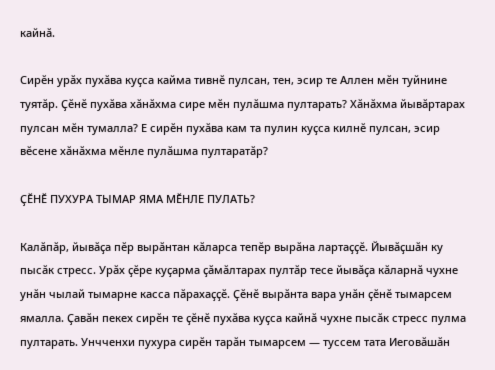кайнӑ.

Сирӗн урӑх пухӑва куҫса кайма тивнӗ пулсан, тен, эсир те Аллен мӗн туйнине туятӑр. Ҫӗнӗ пухӑва хӑнӑхма сире мӗн пулӑшма пултарать? Хӑнӑхма йывӑртарах пулсан мӗн тумалла? Е сирӗн пухӑва кам та пулин куҫса килнӗ пулсан, эсир вӗсене хӑнӑхма мӗнле пулӑшма пултаратӑр?

ҪӖНӖ ПУХУРА ТЫМАР ЯМА МӖНЛЕ ПУЛАТЬ?

Калӑпӑр, йывӑҫа пӗр вырӑнтан кӑларса тепӗр вырӑна лартаҫҫӗ. Йывӑҫшӑн ку пысӑк стресс. Урӑх ҫӗре куҫарма ҫӑмӑлтарах пултӑр тесе йывӑҫа кӑларнӑ чухне унӑн чылай тымарне касса пӑрахаҫҫӗ. Ҫӗнӗ вырӑнта вара унӑн ҫӗнӗ тымарсем ямалла. Ҫавӑн пекех сирӗн те ҫӗнӗ пухӑва куҫса кайнӑ чухне пысӑк стресс пулма пултарать. Унчченхи пухура сирӗн тарӑн тымарсем — туссем тата Иеговӑшӑн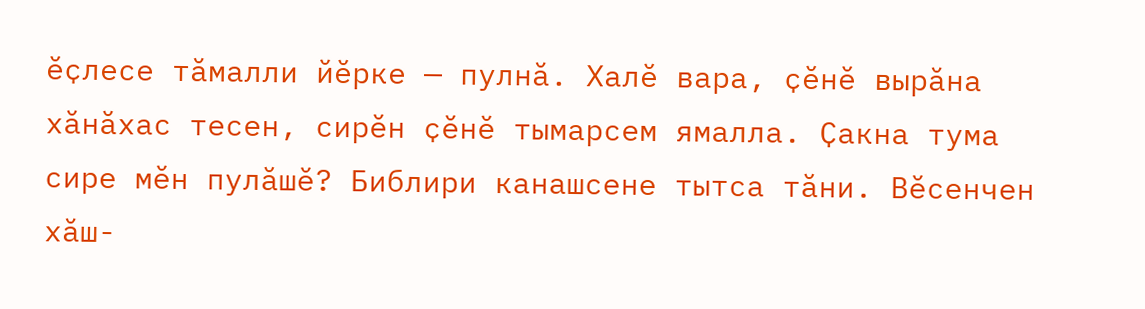ӗҫлесе тӑмалли йӗрке — пулнӑ. Халӗ вара, ҫӗнӗ вырӑна хӑнӑхас тесен, сирӗн ҫӗнӗ тымарсем ямалла. Ҫакна тума сире мӗн пулӑшӗ? Библири канашсене тытса тӑни. Вӗсенчен хӑш-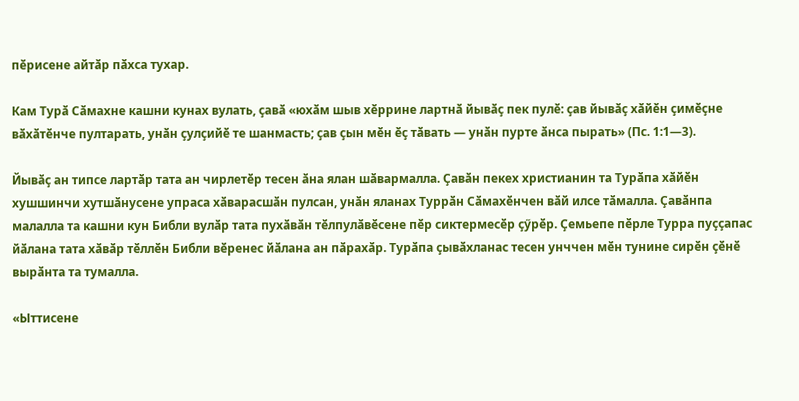пӗрисене айтӑр пӑхса тухар.

Кам Турӑ Сӑмахне кашни кунах вулать, ҫавӑ «юхӑм шыв хӗррине лартнӑ йывӑҫ пек пулӗ: ҫав йывӑҫ хӑйӗн ҫимӗҫне вӑхӑтӗнче пултарать, унӑн ҫулҫийӗ те шанмасть; ҫав ҫын мӗн ӗҫ тӑвать — унӑн пурте ӑнса пырать» (Пс. 1:1—3).

Йывӑҫ ан типсе лартӑр тата ан чирлетӗр тесен ӑна ялан шӑвармалла. Ҫавӑн пекех христианин та Турӑпа хӑйӗн хушшинчи хутшӑнусене упраса хӑварасшӑн пулсан, унӑн яланах Туррӑн Сӑмахӗнчен вӑй илсе тӑмалла. Ҫавӑнпа малалла та кашни кун Библи вулӑр тата пухӑвӑн тӗлпулӑвӗсене пӗр сиктермесӗр ҫӳрӗр. Ҫемьепе пӗрле Турра пуҫҫапас йӑлана тата хӑвӑр тӗллӗн Библи вӗренес йӑлана ан пӑрахӑр. Турӑпа ҫывӑхланас тесен унччен мӗн тунине сирӗн ҫӗнӗ вырӑнта та тумалла.

«Ыттисене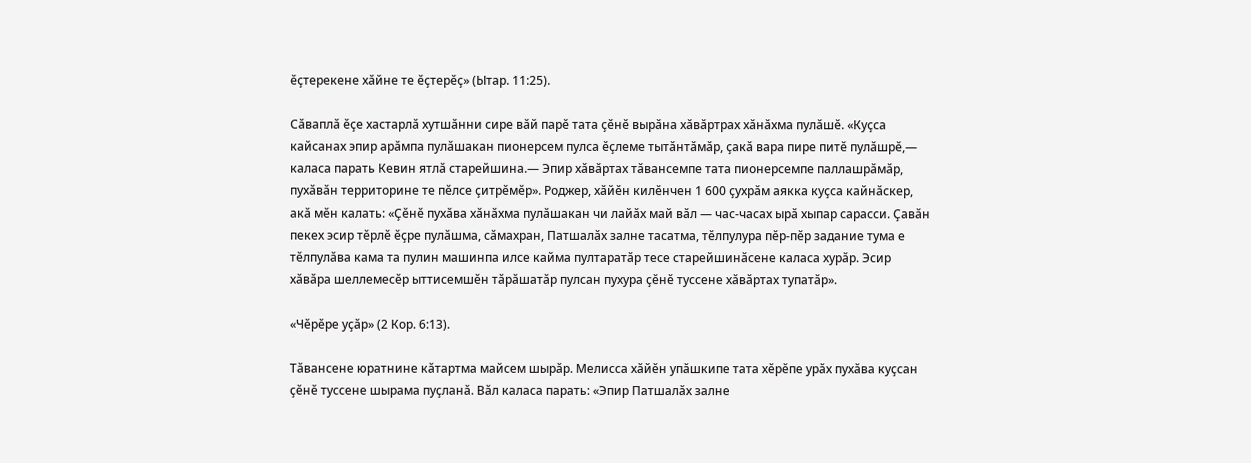ӗҫтерекене хӑйне те ӗҫтерӗҫ» (Ытар. 11:25).

Сӑваплӑ ӗҫе хастарлӑ хутшӑнни сире вӑй парӗ тата ҫӗнӗ вырӑна хӑвӑртрах хӑнӑхма пулӑшӗ. «Куҫса кайсанах эпир арӑмпа пулӑшакан пионерсем пулса ӗҫлеме тытӑнтӑмӑр, ҫакӑ вара пире питӗ пулӑшрӗ,— каласа парать Кевин ятлӑ старейшина.— Эпир хӑвӑртах тӑвансемпе тата пионерсемпе паллашрӑмӑр, пухӑвӑн территорине те пӗлсе ҫитрӗмӗр». Роджер, хӑйӗн килӗнчен 1 600 ҫухрӑм аякка куҫса кайнӑскер, акӑ мӗн калать: «Ҫӗнӗ пухӑва хӑнӑхма пулӑшакан чи лайӑх май вӑл — час-часах ырӑ хыпар сарасси. Ҫавӑн пекех эсир тӗрлӗ ӗҫре пулӑшма, сӑмахран, Патшалӑх залне тасатма, тӗлпулура пӗр-пӗр задание тума е тӗлпулӑва кама та пулин машинпа илсе кайма пултаратӑр тесе старейшинӑсене каласа хурӑр. Эсир хӑвӑра шеллемесӗр ыттисемшӗн тӑрӑшатӑр пулсан пухура ҫӗнӗ туссене хӑвӑртах тупатӑр».

«Чӗрӗре уҫӑр» (2 Кор. 6:13).

Тӑвансене юратнине кӑтартма майсем шырӑр. Мелисса хӑйӗн упӑшкипе тата хӗрӗпе урӑх пухӑва куҫсан ҫӗнӗ туссене шырама пуҫланӑ. Вӑл каласа парать: «Эпир Патшалӑх залне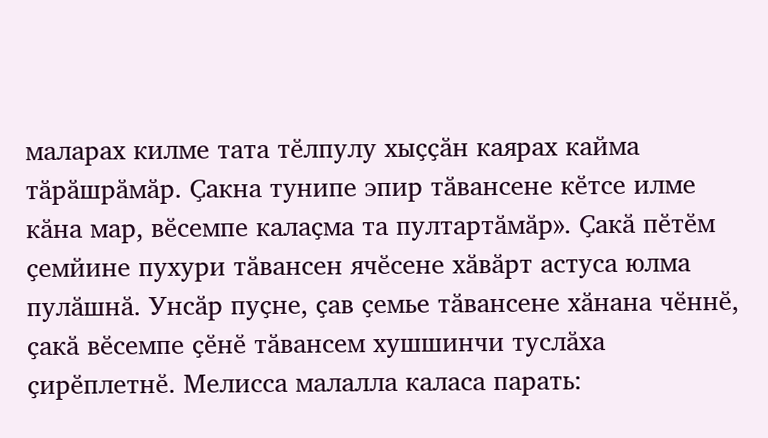маларах килме тата тӗлпулу хыҫҫӑн каярах кайма тӑрӑшрӑмӑр. Ҫакна тунипе эпир тӑвансене кӗтсе илме кӑна мар, вӗсемпе калаҫма та пултартӑмӑр». Ҫакӑ пӗтӗм ҫемйине пухури тӑвансен ячӗсене хӑвӑрт астуса юлма пулӑшнӑ. Унсӑр пуҫне, ҫав ҫемье тӑвансене хӑнана чӗннӗ, ҫакӑ вӗсемпе ҫӗнӗ тӑвансем хушшинчи туслӑха ҫирӗплетнӗ. Мелисса малалла каласа парать: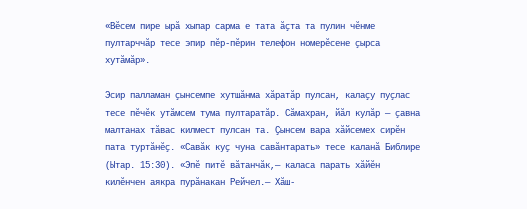«Вӗсем пире ырӑ хыпар сарма е тата ӑҫта та пулин чӗнме пултарччӑр тесе эпир пӗр-пӗрин телефон номерӗсене ҫырса хутӑмӑр».

Эсир палламан ҫынсемпе хутшӑнма хӑратӑр пулсан, калаҫу пуҫлас тесе пӗчӗк утӑмсем тума пултаратӑр. Сӑмахран, йӑл кулӑр — ҫавна малтанах тӑвас килмест пулсан та. Ҫынсем вара хӑйсемех сирӗн пата туртӑнӗҫ. «Савӑк куҫ чуна савӑнтарать» тесе каланӑ Библире (Ытар. 15:30). «Эпӗ питӗ вӑтанчӑк,— каласа парать хӑйӗн килӗнчен аякра пурӑнакан Рейчел.— Хӑш-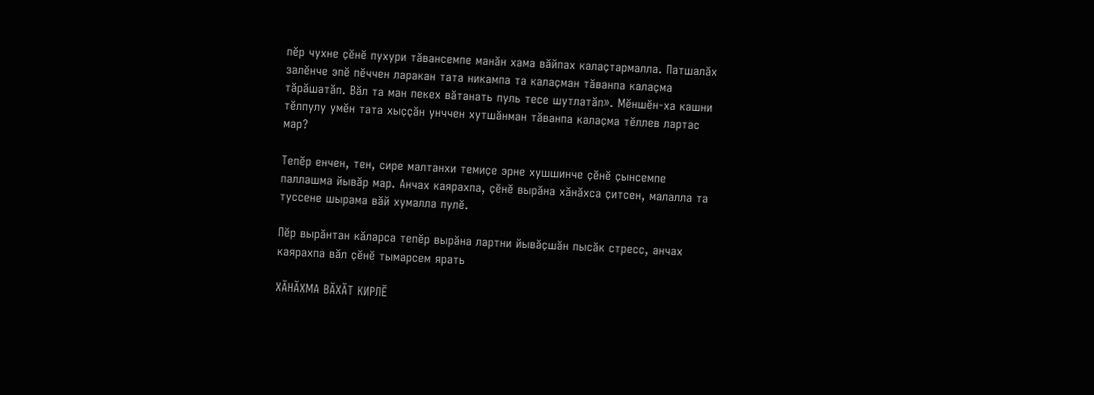пӗр чухне ҫӗнӗ пухури тӑвансемпе манӑн хама вӑйпах калаҫтармалла. Патшалӑх залӗнче эпӗ пӗччен ларакан тата никампа та калаҫман тӑванпа калаҫма тӑрӑшатӑп. Вӑл та ман пекех вӑтанать пуль тесе шутлатӑп». Мӗншӗн-ха кашни тӗлпулу умӗн тата хыҫҫӑн унччен хутшӑнман тӑванпа калаҫма тӗллев лартас мар?

Тепӗр енчен, тен, сире малтанхи темиҫе эрне хушшинче ҫӗнӗ ҫынсемпе паллашма йывӑр мар. Анчах каярахпа, ҫӗнӗ вырӑна хӑнӑхса ҫитсен, малалла та туссене шырама вӑй хумалла пулӗ.

Пӗр вырӑнтан кӑларса тепӗр вырӑна лартни йывӑҫшӑн пысӑк стресс, анчах каярахпа вӑл ҫӗнӗ тымарсем ярать

ХӐНӐХМА ВӐХӐТ КИРЛӖ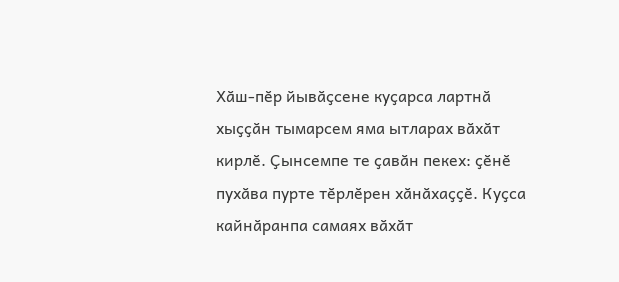Хӑш-пӗр йывӑҫсене куҫарса лартнӑ хыҫҫӑн тымарсем яма ытларах вӑхӑт кирлӗ. Ҫынсемпе те ҫавӑн пекех: ҫӗнӗ пухӑва пурте тӗрлӗрен хӑнӑхаҫҫӗ. Куҫса кайнӑранпа самаях вӑхӑт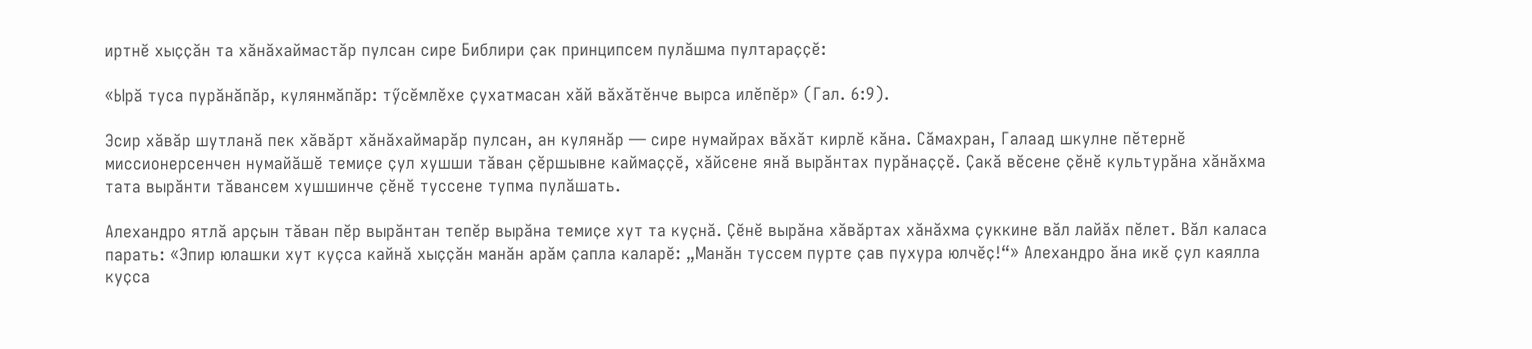иртнӗ хыҫҫӑн та хӑнӑхаймастӑр пулсан сире Библири ҫак принципсем пулӑшма пултараҫҫӗ:

«Ырӑ туса пурӑнӑпӑр, кулянмӑпӑр: тӳсӗмлӗхе ҫухатмасан хӑй вӑхӑтӗнче вырса илӗпӗр» (Гал. 6:9).

Эсир хӑвӑр шутланӑ пек хӑвӑрт хӑнӑхаймарӑр пулсан, ан кулянӑр — сире нумайрах вӑхӑт кирлӗ кӑна. Сӑмахран, Галаад шкулне пӗтернӗ миссионерсенчен нумайӑшӗ темиҫе ҫул хушши тӑван ҫӗршывне каймаҫҫӗ, хӑйсене янӑ вырӑнтах пурӑнаҫҫӗ. Ҫакӑ вӗсене ҫӗнӗ культурӑна хӑнӑхма тата вырӑнти тӑвансем хушшинче ҫӗнӗ туссене тупма пулӑшать.

Алехандро ятлӑ арҫын тӑван пӗр вырӑнтан тепӗр вырӑна темиҫе хут та куҫнӑ. Ҫӗнӗ вырӑна хӑвӑртах хӑнӑхма ҫуккине вӑл лайӑх пӗлет. Вӑл каласа парать: «Эпир юлашки хут куҫса кайнӑ хыҫҫӑн манӑн арӑм ҫапла каларӗ: „Манӑн туссем пурте ҫав пухура юлчӗҫ!“» Алехандро ӑна икӗ ҫул каялла куҫса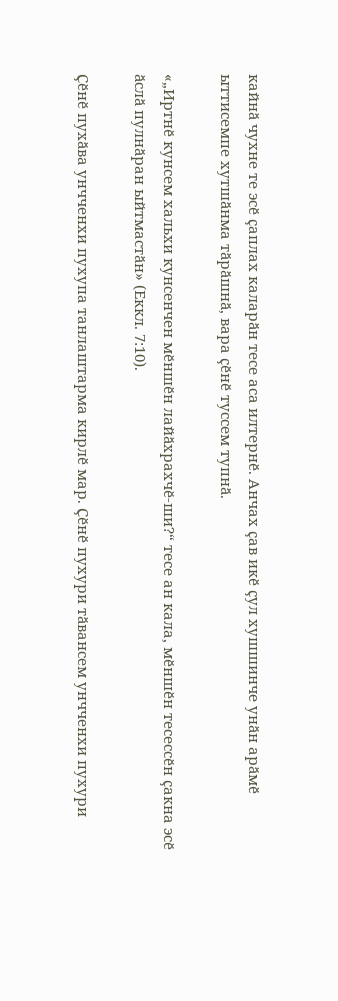кайнӑ чухне те эсӗ ҫаплах каларӑн тесе аса илтернӗ. Анчах ҫав икӗ ҫул хушшинче унӑн арӑмӗ ыттисемпе хутшӑнма тӑрӑшнӑ, вара ҫӗнӗ туссем тупнӑ.

«„Иртнӗ кунсем хальхи кунсенчен мӗншӗн лайӑхрахчӗ-ши?“ тесе ан кала, мӗншӗн тесессӗн ҫакна эсӗ ӑслӑ пулнӑран ыйтмастӑн» (Еккл. 7:10).

Ҫӗнӗ пухӑва унчченхи пухупа танлаштарма кирлӗ мар. Ҫӗнӗ пухури тӑвансем унчченхи пухури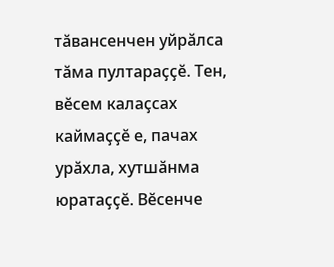тӑвансенчен уйрӑлса тӑма пултараҫҫӗ. Тен, вӗсем калаҫсах каймаҫҫӗ е, пачах урӑхла, хутшӑнма юратаҫҫӗ. Вӗсенче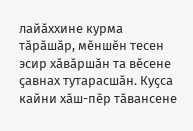лайӑххине курма тӑрӑшӑр, мӗншӗн тесен эсир хӑвӑршӑн та вӗсене ҫавнах тутарасшӑн. Куҫса кайни хӑш-пӗр тӑвансене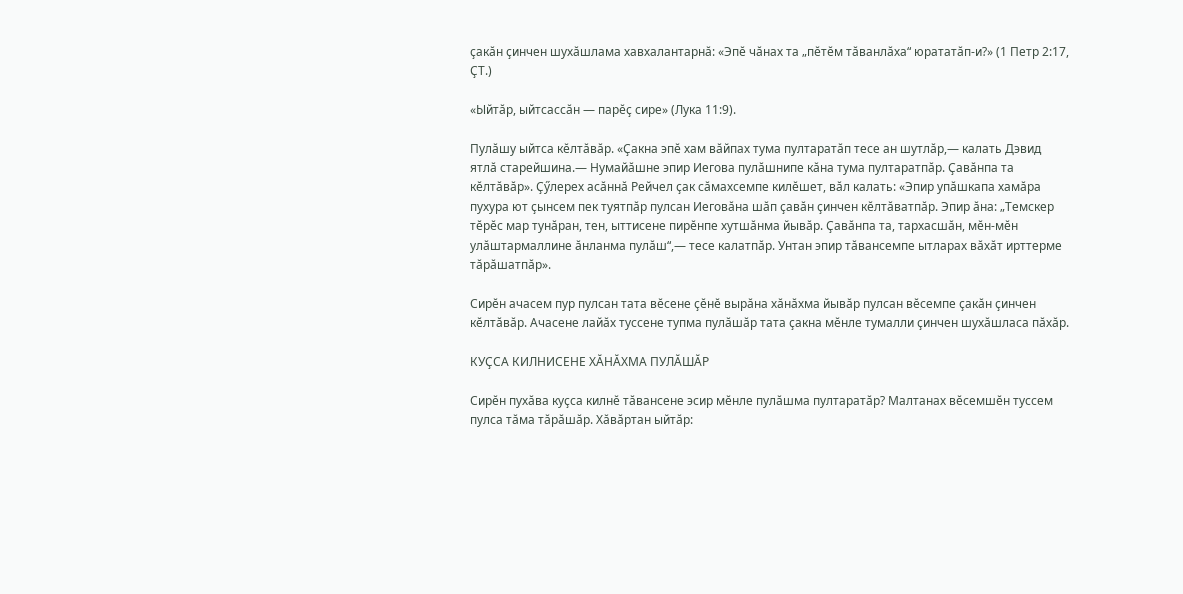ҫакӑн ҫинчен шухӑшлама хавхалантарнӑ: «Эпӗ чӑнах та „пӗтӗм тӑванлӑха“ юрататӑп-и?» (1 Петр 2:17, ҪТ.)

«Ыйтӑр, ыйтсассӑн — парӗҫ сире» (Лука 11:9).

Пулӑшу ыйтса кӗлтӑвӑр. «Ҫакна эпӗ хам вӑйпах тума пултаратӑп тесе ан шутлӑр,— калать Дэвид ятлӑ старейшина.— Нумайӑшне эпир Иегова пулӑшнипе кӑна тума пултаратпӑр. Ҫавӑнпа та кӗлтӑвӑр». Ҫӳлерех асӑннӑ Рейчел ҫак сӑмахсемпе килӗшет, вӑл калать: «Эпир упӑшкапа хамӑра пухура ют ҫынсем пек туятпӑр пулсан Иеговӑна шӑп ҫавӑн ҫинчен кӗлтӑватпӑр. Эпир ӑна: „Темскер тӗрӗс мар тунӑран, тен, ыттисене пирӗнпе хутшӑнма йывӑр. Ҫавӑнпа та, тархасшӑн, мӗн-мӗн улӑштармаллине ӑнланма пулӑш“,— тесе калатпӑр. Унтан эпир тӑвансемпе ытларах вӑхӑт ирттерме тӑрӑшатпӑр».

Сирӗн ачасем пур пулсан тата вӗсене ҫӗнӗ вырӑна хӑнӑхма йывӑр пулсан вӗсемпе ҫакӑн ҫинчен кӗлтӑвӑр. Ачасене лайӑх туссене тупма пулӑшӑр тата ҫакна мӗнле тумалли ҫинчен шухӑшласа пӑхӑр.

КУҪСА КИЛНИСЕНЕ ХӐНӐХМА ПУЛӐШӐР

Сирӗн пухӑва куҫса килнӗ тӑвансене эсир мӗнле пулӑшма пултаратӑр? Малтанах вӗсемшӗн туссем пулса тӑма тӑрӑшӑр. Хӑвӑртан ыйтӑр: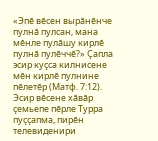«Эпӗ вӗсен вырӑнӗнче пулнӑ пулсан, мана мӗнле пулӑшу кирлӗ пулнӑ пулӗччӗ?» Ҫапла эсир куҫса килнисене мӗн кирлӗ пулнине пӗлетӗр (Матф. 7:12). Эсир вӗсене хӑвӑр ҫемьепе пӗрле Турра пуҫҫапма, пирӗн телевиденири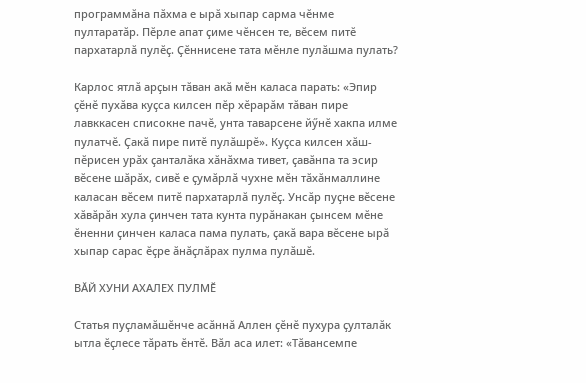программӑна пӑхма е ырӑ хыпар сарма чӗнме пултаратӑр. Пӗрле апат ҫиме чӗнсен те, вӗсем питӗ пархатарлӑ пулӗҫ. Ҫӗннисене тата мӗнле пулӑшма пулать?

Карлос ятлӑ арҫын тӑван акӑ мӗн каласа парать: «Эпир ҫӗнӗ пухӑва куҫса килсен пӗр хӗрарӑм тӑван пире лавккасен списокне пачӗ, унта таварсене йӳнӗ хакпа илме пулатчӗ. Ҫакӑ пире питӗ пулӑшрӗ». Куҫса килсен хӑш-пӗрисен урӑх ҫанталӑка хӑнӑхма тивет, ҫавӑнпа та эсир вӗсене шӑрӑх, сивӗ е ҫумӑрлӑ чухне мӗн тӑхӑнмаллине каласан вӗсем питӗ пархатарлӑ пулӗҫ. Унсӑр пуҫне вӗсене хӑвӑрӑн хула ҫинчен тата кунта пурӑнакан ҫынсем мӗне ӗненни ҫинчен каласа пама пулать, ҫакӑ вара вӗсене ырӑ хыпар сарас ӗҫре ӑнӑҫлӑрах пулма пулӑшӗ.

ВӐЙ ХУНИ АХАЛЕХ ПУЛМӖ

Статья пуҫламӑшӗнче асӑннӑ Аллен ҫӗнӗ пухура ҫулталӑк ытла ӗҫлесе тӑрать ӗнтӗ. Вӑл аса илет: «Тӑвансемпе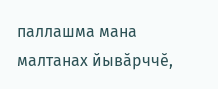паллашма мана малтанах йывӑрччӗ,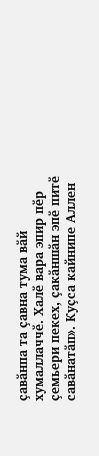ҫавӑнпа та ҫавна тума вӑй хумаллаччӗ. Халӗ вара эпир пӗр ҫемьери пекех, ҫакӑншӑн эпӗ питӗ савӑнатӑп». Куҫса кайнипе Аллен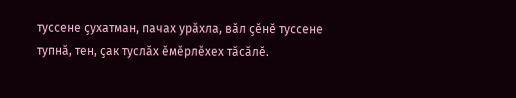туссене ҫухатман, пачах урӑхла, вӑл ҫӗнӗ туссене тупнӑ, тен, ҫак туслӑх ӗмӗрлӗхех тӑсӑлӗ.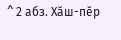^ 2 абз. Хӑш-пӗр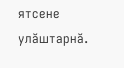ятсене улӑштарнӑ.